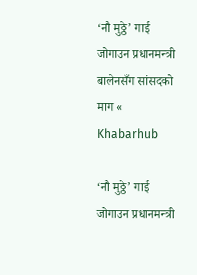‘नौ मुठ्ठे’ गाई जोगाउन प्रधानमन्त्री बालेनसँग सांसदको माग « Khabarhub

‘नौ मुठ्ठे’ गाई जोगाउन प्रधानमन्त्री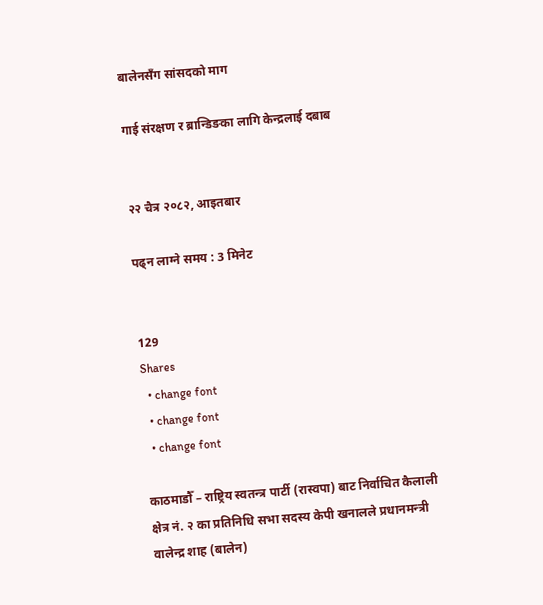बालेनसँग सांसदको माग

गाई संरक्षण र ब्रान्डिङका लागि केन्द्रलाई दबाब


२२ चैत्र २०८२, आइतबार

पढ्न लाग्ने समय : 3 मिनेट


129
Shares
  • change font
  • change font
  • change font

काठमाडौँ – राष्ट्रिय स्वतन्त्र पार्टी (रास्वपा) बाट निर्वाचित कैलाली क्षेत्र नं. २ का प्रतिनिधि सभा सदस्य केपी खनालले प्रधानमन्त्री वालेन्द्र शाह (बालेन)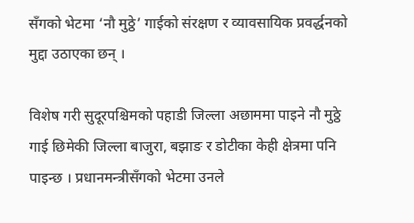सँगको भेटमा ‘नौ मुठ्ठे’ गाईको संरक्षण र व्यावसायिक प्रवर्द्धनको मुद्दा उठाएका छन् ।

विशेष गरी सुदूरपश्चिमको पहाडी जिल्ला अछाममा पाइने नौ मुठ्ठे गाई छिमेकी जिल्ला बाजुरा, बझाङ र डोटीका केही क्षेत्रमा पनि पाइन्छ । प्रधानमन्त्रीसँगको भेटमा उनले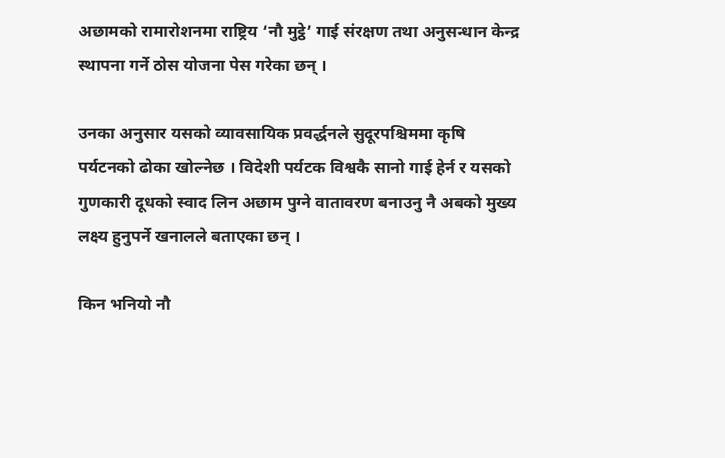अछामको रामारोशनमा राष्ट्रिय ‘नौ मुट्ठे’ गाई संरक्षण तथा अनुसन्धान केन्द्र स्थापना गर्ने ठोस योजना पेस गरेका छन् ।

उनका अनुसार यसको व्यावसायिक प्रवर्द्धनले सुदूरपश्चिममा कृषि पर्यटनको ढोका खोल्नेछ । विदेशी पर्यटक विश्वकै सानो गाई हेर्न र यसको गुणकारी दूधको स्वाद लिन अछाम पुग्ने वातावरण बनाउनु नै अबको मुख्य लक्ष्य हुनुपर्ने खनालले बताएका छन् ।

किन भनियो नौ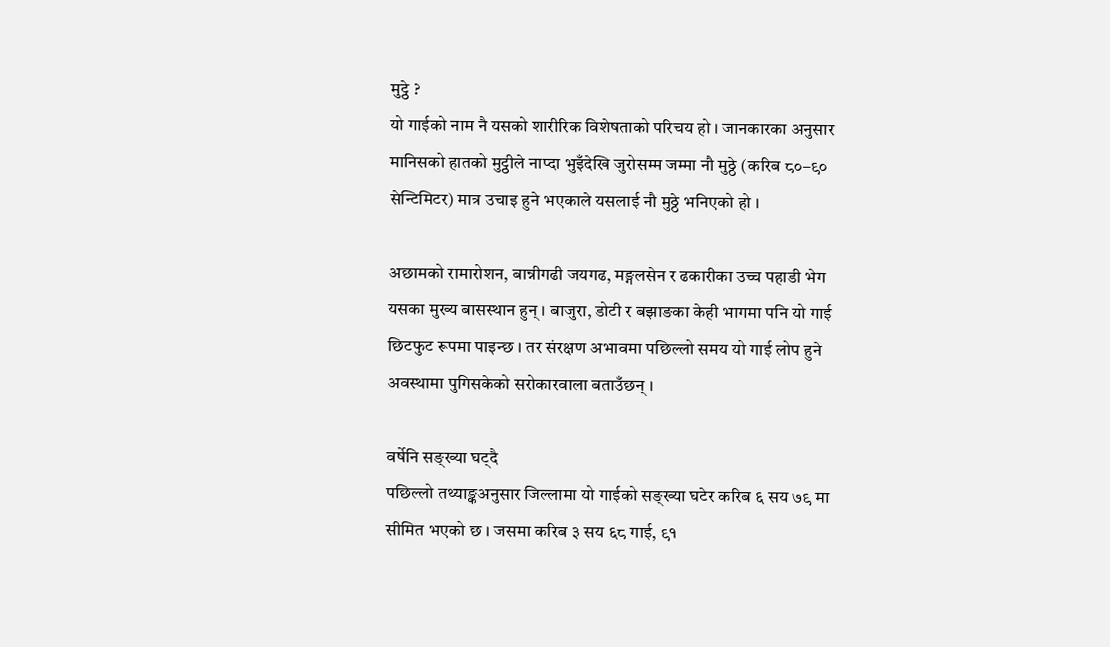मुट्ठे ?
यो गाईको नाम नै यसको शारीरिक विशेषताको परिचय हो । जानकारका अनुसार मानिसको हातको मुट्ठीले नाप्दा भुइँदेखि जुरोसम्म जम्मा नौ मुठ्ठे (करिब ८०–९० सेन्टिमिटर) मात्र उचाइ हुने भएकाले यसलाई नौ मुठ्ठे भनिएको हो ।

अछामको रामारोशन, बान्नीगढी जयगढ, मङ्गलसेन र ढकारीका उच्च पहाडी भेग यसका मुख्य बासस्थान हुन् । बाजुरा, डोटी र बझाङका केही भागमा पनि यो गाई छिटफुट रूपमा पाइन्छ । तर संरक्षण अभावमा पछिल्लो समय यो गाई लोप हुने अवस्थामा पुगिसकेको सरोकारवाला बताउँछन् ।

वर्षेनि सङ्ख्या घट्दै
पछिल्लो तथ्याङ्कअनुसार जिल्लामा यो गाईको सङ्ख्या घटेर करिब ६ सय ७९ मा सीमित भएको छ । जसमा करिब ३ सय ६८ गाई, ९१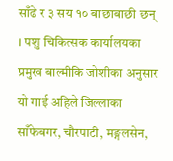साँढे र ३ सय १० बाछाबाछी छन् । पशु चिकित्सक कार्यालयका प्रमुख बाल्मीकि जोशीका अनुसार यो गाई अहिले जिल्लाका साँफेबगर, चौरपाटी, मङ्गलसेन,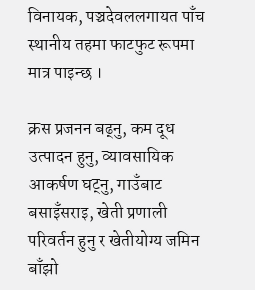विनायक, पञ्चदेवललगायत पाँच स्थानीय तहमा फाटफुट रूपमा मात्र पाइन्छ ।

क्रस प्रजनन बढ्नु, कम दूध उत्पादन हुनु, व्यावसायिक आकर्षण घट्नु, गाउँबाट बसाइँसराइ, खेती प्रणाली परिवर्तन हुनु र खेतीयोग्य जमिन बाँझो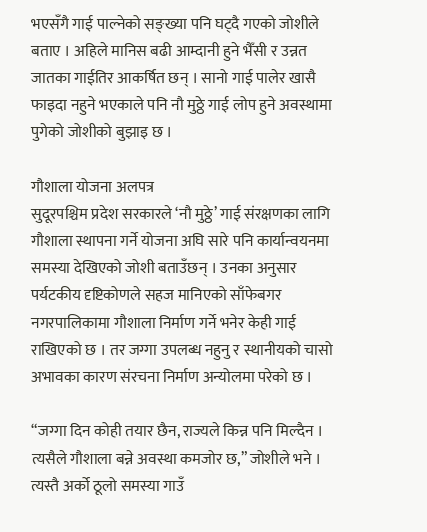भएसँगै गाई पाल्नेको सङ्ख्या पनि घट्दै गएको जोशीले बताए । अहिले मानिस बढी आम्दानी हुने भैँसी र उन्नत जातका गाईतिर आकर्षित छन् । सानो गाई पालेर खासै फाइदा नहुने भएकाले पनि नौ मुठ्ठे गाई लोप हुने अवस्थामा पुगेको जोशीको बुझाइ छ ।

गौशाला योजना अलपत्र
सुदूरपश्चिम प्रदेश सरकारले ‘नौ मुठ्ठे’ गाई संरक्षणका लागि गौशाला स्थापना गर्ने योजना अघि सारे पनि कार्यान्वयनमा समस्या देखिएको जोशी बताउँछन् । उनका अनुसार पर्यटकीय दृष्टिकोणले सहज मानिएको साँफेबगर नगरपालिकामा गौशाला निर्माण गर्ने भनेर केही गाई राखिएको छ । तर जग्गा उपलब्ध नहुनु र स्थानीयको चासो अभावका कारण संरचना निर्माण अन्योलमा परेको छ ।

“जग्गा दिन कोही तयार छैन, राज्यले किन्न पनि मिल्दैन । त्यसैले गौशाला बन्ने अवस्था कमजोर छ,” जोशीले भने । त्यस्तै अर्को ठूलो समस्या गाउँ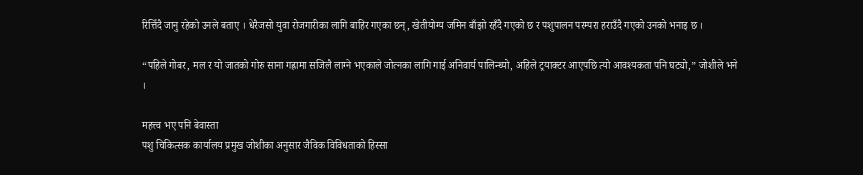रित्तिँदै जानु रहेको उनले बताए । धेरैजसो युवा रोजगारीका लागि बाहिर गएका छन्, खेतीयोग्य जमिन बाँझो रहँदै गएको छ र पशुपालन परम्परा हराउँदै गएको उनको भनाइ छ ।

“पहिले गोबर, मल र यो जातको गोरु साना गह्रामा सजिलै लाग्ने भएकाले जोत्नका लागि गाई अनिवार्य पालिन्थ्यो, अहिले ट्रयाक्टर आएपछि त्यो आवश्यकता पनि घट्यो,” जोशीले भने ।

महत्त्व भए पनि बेवास्ता
पशु चिकित्सक कार्यालय प्रमुख जोशीका अनुसार जैविक विविधताको हिस्सा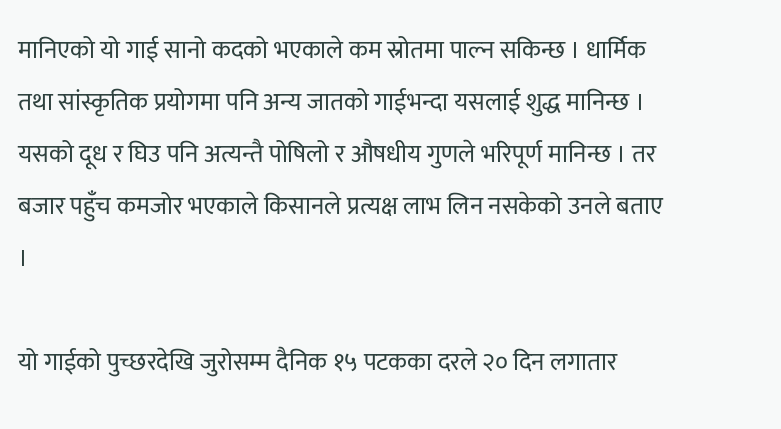मानिएको यो गाई सानो कदको भएकाले कम स्रोतमा पाल्न सकिन्छ । धार्मिक तथा सांस्कृतिक प्रयोगमा पनि अन्य जातको गाईभन्दा यसलाई शुद्ध मानिन्छ । यसको दूध र घिउ पनि अत्यन्तै पोषिलो र औषधीय गुणले भरिपूर्ण मानिन्छ । तर बजार पहुँच कमजोर भएकाले किसानले प्रत्यक्ष लाभ लिन नसकेको उनले बताए ।

यो गाईको पुच्छरदेखि जुरोसम्म दैनिक १५ पटकका दरले २० दिन लगातार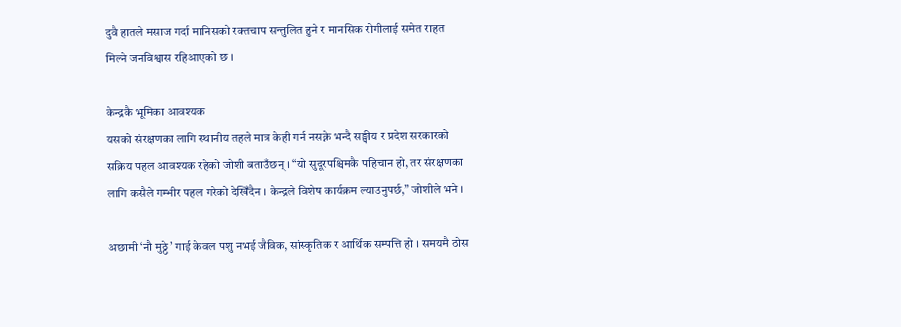दुवै हातले मसाज गर्दा मानिसको रक्तचाप सन्तुलित हुने र मानसिक रोगीलाई समेत राहत मिल्ने जनविश्वास रहिआएको छ ।

केन्द्रकै भूमिका आवश्यक
यसको संरक्षणका लागि स्थानीय तहले मात्र केही गर्न नसक्ने भन्दै सङ्घीय र प्रदेश सरकारको सक्रिय पहल आवश्यक रहेको जोशी बताउँछन् । “यो सुदूरपश्चिमकै पहिचान हो, तर संरक्षणका लागि कसैले गम्भीर पहल गरेको देखिँदैन । केन्द्रले विशेष कार्यक्रम ल्याउनुपर्छ,” जोशीले भने ।

अछामी ‘नौ मुठ्ठे’ गाई केवल पशु नभई जैविक, सांस्कृतिक र आर्थिक सम्पत्ति हो । समयमै ठोस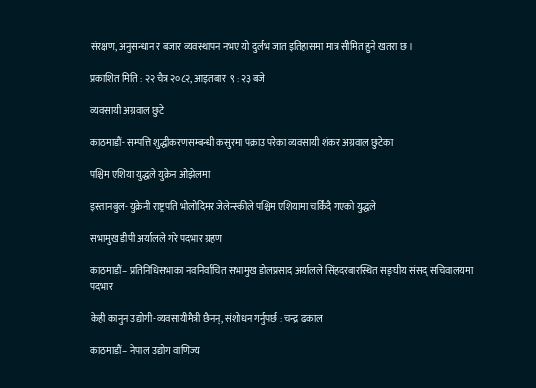संरक्षण, अनुसन्धान र बजार व्यवस्थापन नभए यो दुर्लभ जात इतिहासमा मात्र सीमित हुने खतरा छ ।

प्रकाशित मिति : २२ चैत्र २०८२, आइतबार  ९ : २३ बजे

व्यवसायी अग्रवाल छुटे

काठमाडौं- सम्पत्ति शुद्धीकरणसम्बन्धी कसुरमा पक्राउ परेका व्यवसायी शंकर अग्रवाल छुटेका

पश्चिम एशिया युद्धले युक्रेन ओझेलमा

इस्तानबुल- युक्रेनी राष्ट्रपति भोलोदिमर जेलेन्स्कीले पश्चिम एशियामा चर्किंदै गएको युद्धले

सभामुख डीपी अर्यालले गरे पदभार ग्रहण

काठमाडौं– प्रतिनिधिसभाका नवनिर्वाचित सभामुख डोलप्रसाद अर्यालले सिंहदरबारस्थित सङ्घीय संसद् सचिवालयमा पदभार

केही कानुन उद्योगी-व्यवसायीमैत्री छैनन्, संशोधन गर्नुपर्छ : चन्द्र ढकाल

काठमाडौं– नेपाल उद्योग वाणिज्य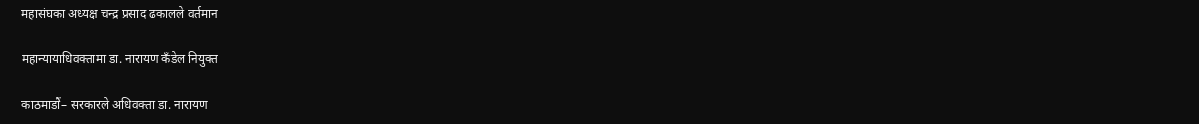महासंघका अध्यक्ष चन्द्र प्रसाद ढकालले वर्तमान

महान्यायाधिवक्तामा डा. नारायण कँडेल नियुक्त

काठमाडौं– सरकारले अधिवक्ता डा. नारायण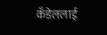कँडेललाई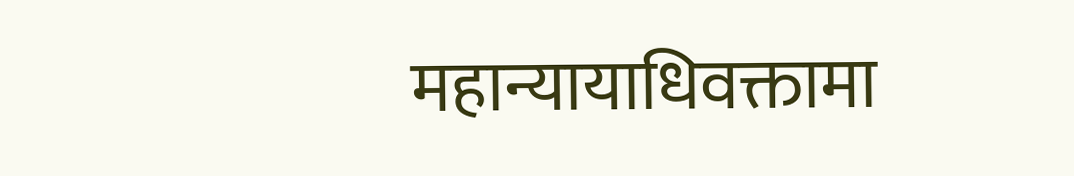महान्यायाधिवक्तामा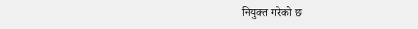नियुक्त गरेको छ